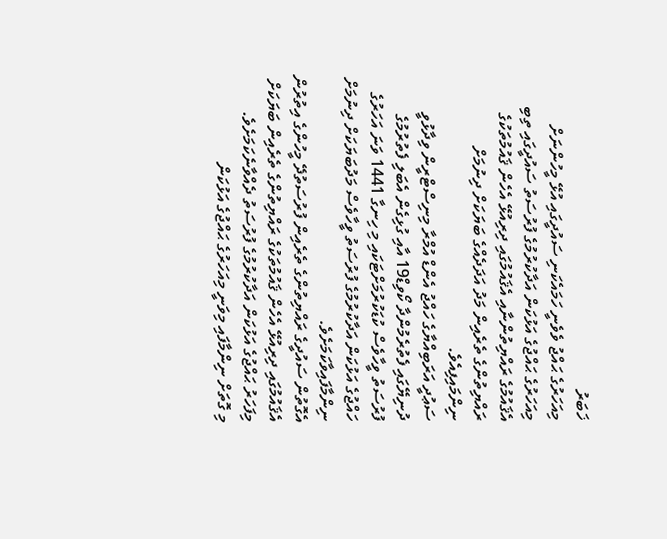ޚަބަރު
މިއަހަރުގެ ޙައްޖު ވެވެނީ ހަމައެކަނި ސައުދީގައި އުޅޭ މީހުންނަށް
މިއަހަރުގެ ޙައްޖުގެ އަޅުކަން އަދާކުރުމުގެ ފުރުސަތު ސައުދީގައި ތިބި އެޤައުމުގެ ރައްޔިތުންނާއި އެޤައުމުގައި ދިރިއުޅޭ އެހެން ޤައުމުތަކުގެ ރައްޔިތުންގެ ތެރެއިން މަދު އަދަދެއްގެ ބަޔަކަށް ދިނުމަށް ނިންމައިފިއެވެ.
ސަޢުދީ އަރަބިއްޔާގެ ހައްޖު އެންޑް އުމްރާ މިނިސްޓްރީން ވިދާޅުވީ ދުނިޔޭގައި ފެތުރެމުންދާ ކޯވިޑް19 އާއި ގުޅިގެން އެބަލި ފެތުރުމުގެ ފުރުސަތު ވީހާވެސް ކުޑަކުރުމަށްޓަކައި މި ހިނގާ 1441 ވަނަ އަހަރުގެ ހައްޖުގެ އަޅުކަން އަދާކުރުމުގެ ފުރުސަތު ވީހާވެސް މަދުބަޔަކަށް ދިނުމަށް ނިންމާފައިވާކަމަށެވެ.
އެގޮތުން ސައުދީގެ ރައްޔިތުންގެ ތެރެއިން ފުރުސަތުދޭ މީހުންގެ އިތުރުން އެޤައުމުގައި ދިރިއުޅޭ އެހެން ޤައުމުތަކުގެ ރައްޔިތުންގެ ތެރެއިން ބަޔަކަށް މިފަހަރު ޙައްޖުގެ އަޅުކަން އަދާކުރުމުގެ ފުރުސަތު ދެއްވާނެކަމަށެވެ.
މި ގޮތަށް ނިންމާފައި މިވަނީ މިއަހަރުގެ ޙައްޖުގެ އަޅުކަން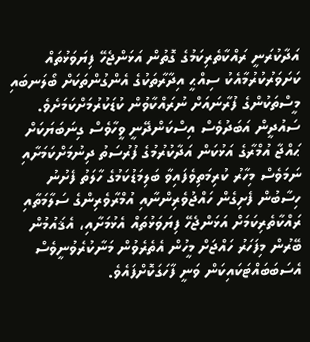އަދާކުރަނީ ރައްކާތެރިކަމުގެ ގޮތުން އަޅަންޖެހޭ ފިޔަވަޅުތައް ކަށަވަރުކުރުމާއެކު ސިއްޙީ އިދާރާތަކުގެ އެންގުންތަކަށް ބޯލަނބައި މީސްތަކުންގެ ފުރާނައަށް ނުރައްކާވުން ކުޑަކުރުމަށްކަމަށެވެ.
ސައުދީން އަބަދުވެސް އިސްކަންދޭނީ ވީހާވެސް ގިނަބަޔަކަށް ޙައްޖާ އުމްރާގެ އަޅުކަން އަދާކުރުމުގެ ފުރުސަތު ދިނުމަށްކަމަށާއި ނަމަވެސް މިހާރު ކުރިމަތިވެފައިވާ ބަލިމަޑުކަމުގެ ހާލަތު ފެށުނު ހިސާބުން ފެށިގެން ހައްޖުވެރިންނާއި އުމްރާވެރިންގެ ސަލާމަތާއި ރައްކާތެރިކަމަށް އަޅަންޖެހޭ ފިޔަވަޅުތައް އެޅުމަށާއި، އެޤައުމުން ބޭރުން މިފަހަރު ހައްޖަށް މީހުން އެތެރެވުން މަނާކުރެވުނީވެސް އެސަބަބައްޓަކައިކަން ވަނީ ފާހަގަކޮށްފައެވެ.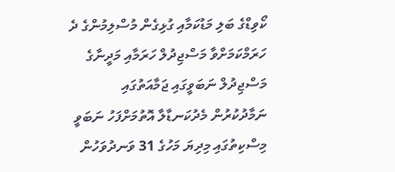ކޯވިޑްގެ ބަލި މަޑުކަމާއި ގުޅިގެން މުސްލިމުންގެ ދެ ހަރަމްކަމަށްވާ މަސްޖިދުލް ހަރަމާއި މަދީނާގެ މަސްޖިދުލް ނަބަވީގައި ޖަމާއަތުގައި ނަމާދުކުރުން މެދުކަނޑާލާ އޮތުމަށްފަހު ނަބަވީ މިސްކިތުގައި މިދިޔަ މަހުގެ 31 ވަނދުވަހުން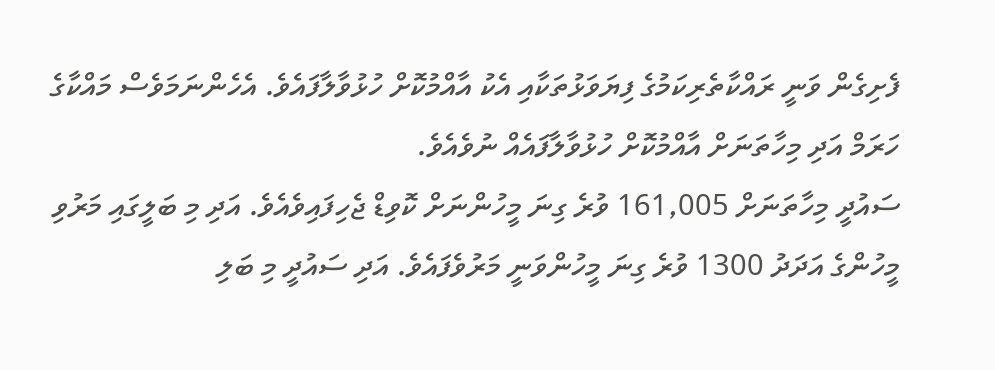ފެށިގެން ވަނީ ރައްކާތެރިކަމުގެ ފިޔަވަޅުތަކާއި އެކު އާއްމުކޮށް ހުޅުވާލާފައެވެ. އެހެންނަމަވެސް މައްކާގެ ހަރަމް އަދި މިހާތަނަށް އާއްމުކޮށް ހުޅުވާލާފައެއް ނުވެއެވެ.
ސައުދީ މިހާތަނަށް 161,005 ވުރެ ގިނަ މީހުންނަށް ކޮވިޑް ޖެހިފައިވެއެވެ. އަދި މި ބަލީގައި މަރުވި މީހުންގެ އަދަދު 1300 ވުރެ ގިނަ މީހުންވަނީ މަރުވެފައެވެ. އަދި ސައުދީ މި ބަލި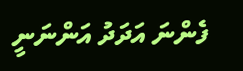ފެންނަ އަދަދު އަންނަނީ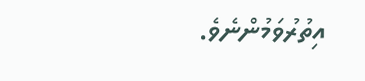އިތުރުވަމުންނެވެ.